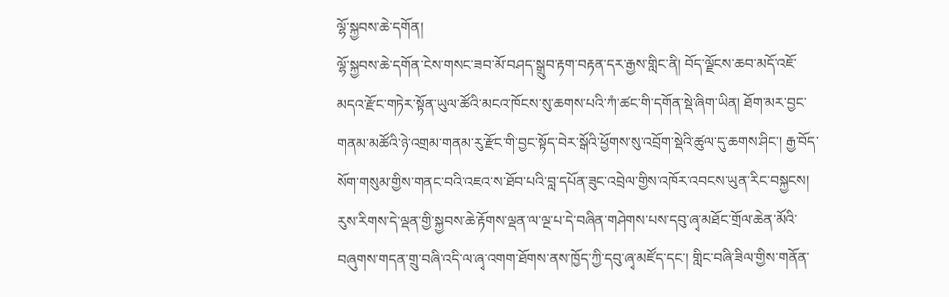ལྷོ་སྐྱབས་ཆེ་དགོན།
ལྷོ་སྐྱབས་ཆེ་དགོན་ངེས་གསང་ཟབ་མོ་བཤད་སྒྲུབ་རྟག་བརྟན་དར་རྒྱས་གླིང་ནི། བོད་ལྗོངས་ཆབ་མདོ་འཇོ་མདའ་རྫོང་གཏེར་སྟོན་ཡུལ་ཚོའི་མངའ་ཁོངས་སུ་ཆགས་པའི་ཀཾ་ཚང་གི་དགོན་སྡེ་ཞིག་ཡིན། ཐོག་མར་བྱང་གནམ་མཚོའི་ཉེ་འགྲམ་གནམ་རུ་རྫོང་གི་བྱང་སྟོད་བེར་སྒོའི་ཕྱོགས་སུ་འབྲོག་སྡེའི་ཚུལ་དུ་ཆགས་ཤིང་། རྒྱ་བོད་སོག་གསུམ་གྱིས་གནང་བའི་འཇའ་ས་ཐོབ་པའི་བླ་དཔོན་ཟུང་འབྲེལ་གྱིས་འཁོར་འབངས་ཡུན་རིང་བསྐྱངས། རུས་རིགས་དེ་ལྡན་གྱི་སྐྱབས་ཆེ་རྟོགས་ལྡན་ལ་ལྔ་པ་དེ་བཞིན་གཤེགས་པས་དབུ་ཞྭ་མཐོང་གྲོལ་ཆེན་མོའི་བཞུགས་གདན་གྲུ་བཞི་འདི་ལ་ཞྭ་འགག་ཐོགས་ནས་ཁྱོད་ཀྱི་དབུ་ཞྭ་མཛོད་དང་། གླིང་བཞི་ཟིལ་གྱིས་གནོན་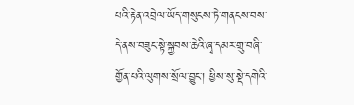པའི་རྟེན་འབྲེལ་ཡོད་གསུངས་ཏེ་གནངས་བས་དེ་ནས་བཟུང་སྟེ་སྐྱབས་ཆེའི་ཞྭ་དམར་གྲུ་བཞི་གྱོན་པའི་ལུགས་སྲོལ་བྱུང་། ཕྱིས་སུ་སྡེ་དགེའི་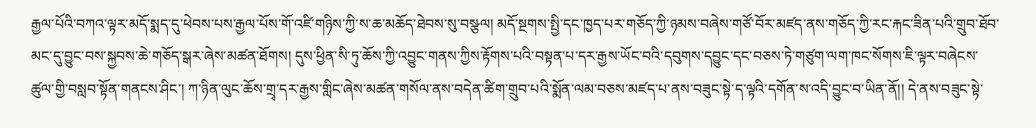རྒྱལ་པོའི་བཀའ་ལྟར་མདོ་སྨད་དུ་ཕེབས་པས་རྒྱལ་པོས་གོ་འཛི་གཉིས་ཀྱི་ས་ཆ་མཆོད་ཐེབས་སུ་བསྩལ། མདོ་སྔགས་སྤྱི་དང་ཁྱད་པར་གཅོད་ཀྱི་ཉམས་བཞེས་གཙོ་བོར་མཛད་ནས་གཅོད་ཀྱི་རང་རྐང་ཟིན་པའི་གྲུབ་ཐོབ་མང་དུ་བྱུང་བས་སྐྱབས་ཆེ་གཅོད་སྒར་ཞེས་མཚན་ཐོགས། དུས་ཕྱིན་སི་ཏུ་ཆོས་ཀྱི་འབྱུང་གནས་ཀྱིས་རྟོགས་པའི་བསྟན་པ་དར་རྒྱས་ཡོང་བའི་དབུགས་དབྱུང་དང་བཅས་ཏེ་གཙུག་ལག་ཁང་སོགས་ཇི་ལྟར་བཞེངས་ཚུལ་གྱི་བསླབ་སྟོན་གནངས་ཤིང་། ཀ་ཉིན་ལུང་ཆོས་གྲྭ་དར་རྒྱས་གླིང་ཞེས་མཚན་གསོལ་ནས་བདེན་ཚིག་གྲུབ་པའི་སྨོན་ལམ་བཅས་མཛད་པ་ནས་བཟུང་སྟེ་ད་ལྟའི་དགོན་ས་འདི་བྱུང་བ་ཡིན་ནོ།། དེ་ནས་བཟུང་སྟེ་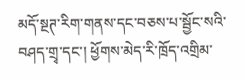མདོ་སྔཊ་རིག་གནས་དང་བཅས་པ་སྦྱོང་སའི་བཤད་གྲྭ་དང་། ཕྱོགས་མེད་རི་ཁྲོད་འགྲིམ་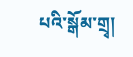པའི་སྒོམ་གྲྭ།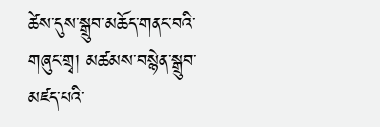ཚེས་དུས་སྒྲུབ་མཆོད་གནང་བའི་གཞུང་གྲྭ། མཚམས་བསྙེན་སྒྲུབ་མཛད་པའི་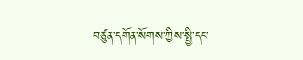བཙུན་དགོན་སོགས་ཀྱིས་སྤྱི་དང་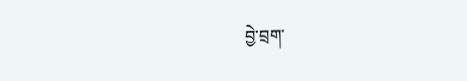བྱེ་བྲག་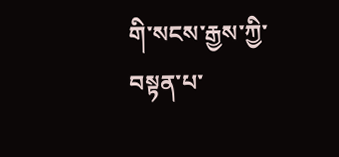གི་སངས་རྒྱས་ཀྱི་བསྟན་པ་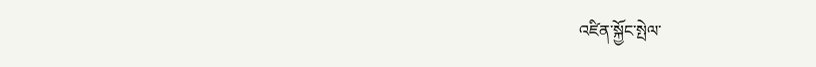འཛིན་སྐྱོང་སྤེལ་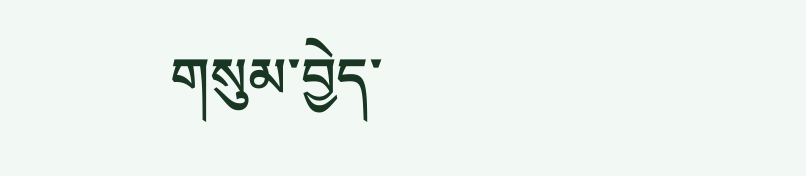གསུམ་བྱེད་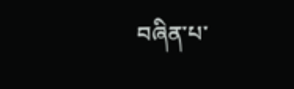བཞིན་པ་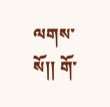ལགས་སོ།། གོ་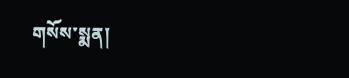གསོས་སྨན།